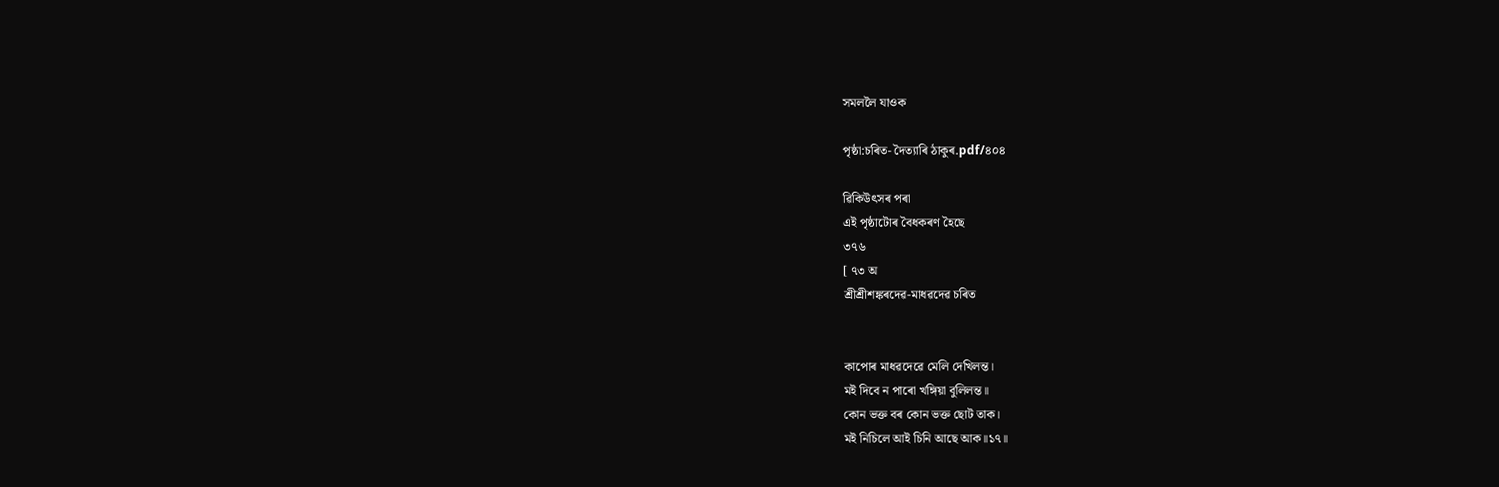সমললৈ যাওক

পৃষ্ঠা:চৰিত- দৈত্যাৰি ঠাকুৰ.pdf/৪০৪

ৱিকিউৎসৰ পৰা
এই পৃষ্ঠাটোৰ বৈধকৰণ হৈছে
৩৭৬
[ ৭৩ অ
শ্ৰীশ্ৰীশঙ্কৰদেৱ-মাধৱদেৱ চৰিত


কাপোৰ মাধৱদেৱে মেলি দেখিলন্ত।
মই দিবে ন পাৰো খঙ্গিয়া বুলিলন্ত॥
কোন ভক্ত বৰ কোন ভক্ত ছোট তাক।
মই নিচিলে আই চিনি আছে আক॥১৭॥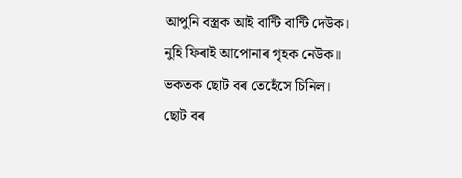আপুনি বস্ত্ৰক আই বান্টি বান্টি দেউক।
নুহি ফিৰাই আপোনাৰ গৃহক নেউক॥
ভকতক ছোট বৰ তেহেঁসে চিনিল।
ছোট বৰ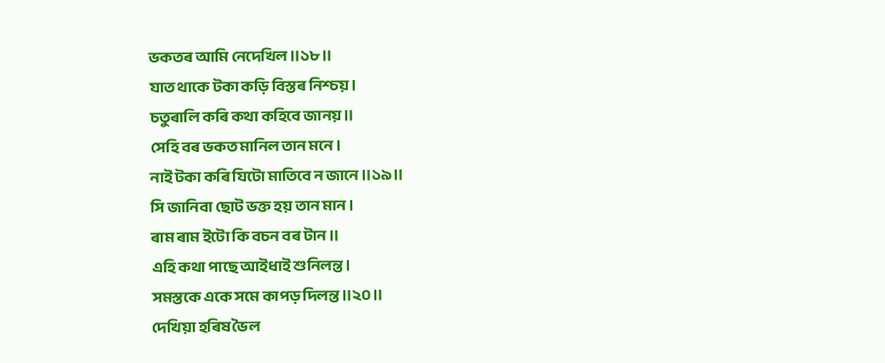ভকতৰ আমি নেদেখিল॥১৮॥
যাত থাকে টকা কড়ি বিস্তৰ নিশ্চয়।
চতুৰালি কৰি কথা কহিবে জানয়॥
সেহি বৰ ভকত মানিল তান মনে।
নাই টকা কৰি যিটো মাতিবে ন জানে॥১৯॥
সি জানিবা ছোট ভক্ত হয় তান মান।
ৰাম ৰাম ইটো কি বচন বৰ টান॥
এহি কথা পাছে আইধাই শুনিলন্ত।
সমস্তকে একে সমে কাপড় দিলন্ত॥২০॥
দেখিয়া হৰিষ ভৈল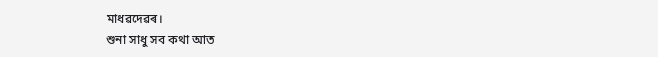মাধৱদেৱৰ।
শুনা সাধু সব কথা আত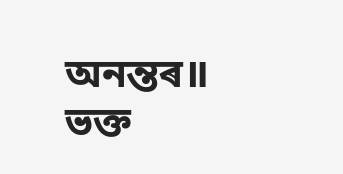অনন্তৰ॥
ভক্ত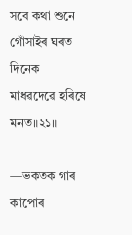সবে কথা শুনে গোঁসাইৰ ঘৰত
দিনেক মাধৱদেৱে হৰিষে মনত॥২১॥

—ভকতক গাৰ কাপোৰ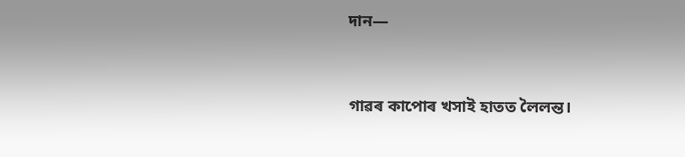দান—


গাৱৰ কাপোৰ খসাই হাতত লৈলন্ত।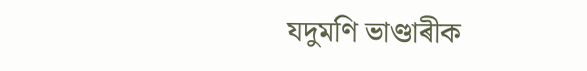যদুমণি ভাণ্ডাৰীক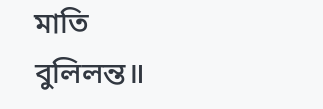মাতি বুলিলন্ত॥